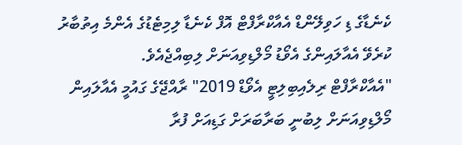ކެނެޑާގެ ޑި ހަވިލޭންޑް އެއާކްރާފްޓް އޮފް ކެނެޑާ ލިމިޓެޑުގެ އެންމެ އިތުބާރު ކުރެވޭ އެއާލައިންގެ އެވޯޑު މޯލްޑިވިއަނަށް ލިބިއްޖެއެވެ.
"އެއާކްރާފްޓް ރިލެއިބިލިޓީ އެވޯޑް 2019" ރާއްޖޭގެ ގައުމީ އެއާލައިން މޯލްޑިވިއަނަށް ލިބުނީ ބަރާބަރަށް ގަޑިއަށް ފުރާ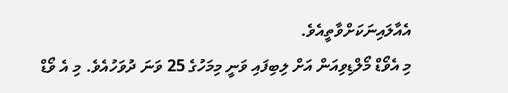އެއާލައިނަކަށްވާތީއެވެ.
މި އެވޯޑް މޯލްޑިވިއަން އަށް ލިބިފައި ވަނީ މިމަހުގެ 25 ވަނަ ދުވަހުއެވެ. މި އެ ވޯޑް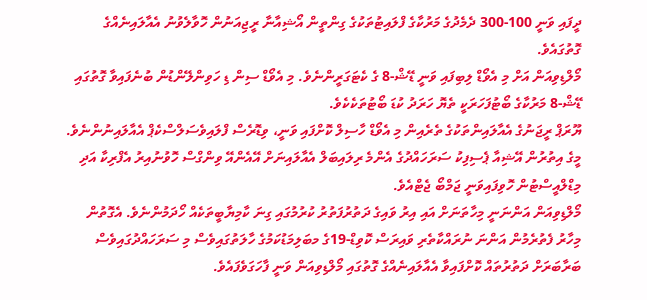ދީފައި ވަނީ 100-300 ދެމެދުގެ މަރުކާގެ ފްލައިޓުތަކުގެ ގިންތީން އޯޝިއާނާ ރީޖިއަނުން ހޮވާލެވުނު އެއާލައިނެއްގެ ގޮތުގައެވެ.
މޯލްޑިވިއަން އަށް މި އެވޯޑް ލިބިފައި ވަނީ ޑޭޝް-8 ގެ ކެޓަގަރީންނެވެ. މި އެވޯޑް ސިން ޑި ހަވިންލޭންޑުން ބުނެފައިވާ ގޮތުގައި ޑޭޝް-8 މަރުކާގެ ބޯޓުފަހަރަކީ ތެޔޮ ހަރަދު ކުޑަ ބޯޓުތަކެކެވެ.
ޔޫރަޕް ރީޖަނުގެ އެއާލައިންތަކުގެ ތެރެއިން މި އެވޯޑް ހާސިލް ކޮށްފައި ވަނީ، ވިޑޮރެސް ފްލައިވެސަލްސްކެޕް އެއާލައިނުންނެވެ. މީގެ އިތުރުން އޭޝިއާ ޕެސިފިކު ސަރަހައްދުގެ އެންމެ ރިލައިބަލް އެއާލައިނަށް އޭއެންއޭ ވިންގްސް ހޮވުނުއިރު އެފްރިކާ އަދި މިޑްލްއީސްޓުން ހޮވިފައިވަނީ ޖަމްބޯ ޖެޓްއެވެ.
މޯލްޑިވިއަން އަންނަނީ މިހާތަނަށް އައި އިރު ވައިގެ ދަތުރުފަތުރު ކުރުމުގައި ގިނަ ކާމިޔާބީތަކެއް ހޯދަމުންނެވެ. އެގޮތުން މިހާރު ފެތުރެމުން އަންނަ ނުރައްކާތެރި ވައިރަސް ކޮވިޑް-19ގެ މބަލިމަޑުކަމުގެ ހާލަތުގައިވެސް މި ސަރަހައްދުގައިވެސް ބަރާބަރަށް ދަތުރުތައް ކޮށްފައިވާ އެއާލައިނެއްގެ ގޮތުގައި މޯލްޑިވިއަން ވަނީ ފާހަގަވެފައެވެ.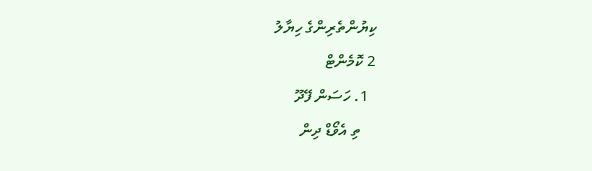ކިޔުންތެރިންގެ ހިޔާލު
2 ކޮމެންޓް
  1. ހަސަން ފޭދޫ
    ތި އެވޯޑް ދިން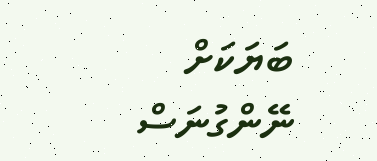ބަޔަކަށް ނޭންގުނަސް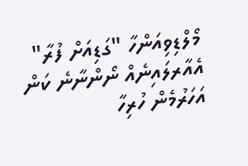މޯލްޑިވިއަންހާ "ގަޑިއަށް ފުރާ" އެއާރލައިނެއް ނޯންނާނެ ކަން އަހަރުމެން ހުރިހާ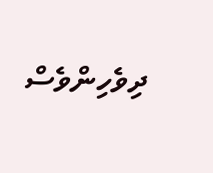ދިވެހިންވެސް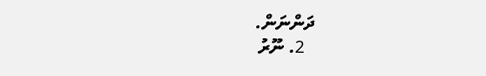ދަންނަން.
  2. ނޫރު